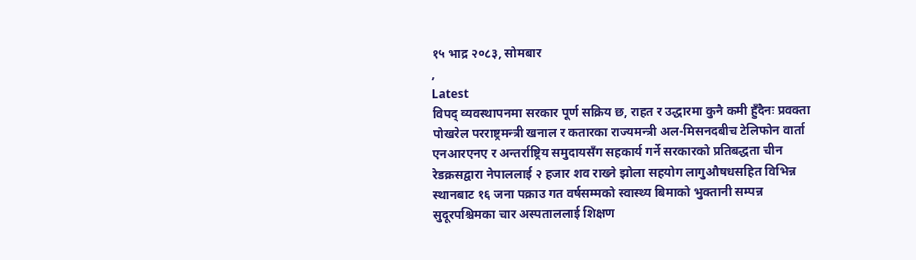१५ भाद्र २०८३, सोमबार
,
Latest
विपद् व्यवस्थापनमा सरकार पूर्ण सक्रिय छ, राहत र उद्धारमा कुनै कमी हुँदैनः प्रवक्ता पोखरेल परराष्ट्रमन्त्री खनाल र कतारका राज्यमन्त्री अल-मिसनदबीच टेलिफोन वार्ता एनआरएनए र अन्तर्राष्ट्रिय समुदायसँग सहकार्य गर्ने सरकारको प्रतिबद्धता चीन रेडक्रसद्वारा नेपाललाई २ हजार शव राख्ने झोला सहयोग लागुऔषधसहित विभिन्न स्थानबाट १६ जना पक्राउ गत वर्षसम्मको स्वास्थ्य बिमाको भुक्तानी सम्पन्न सुदूरपश्चिमका चार अस्पताललाई शिक्षण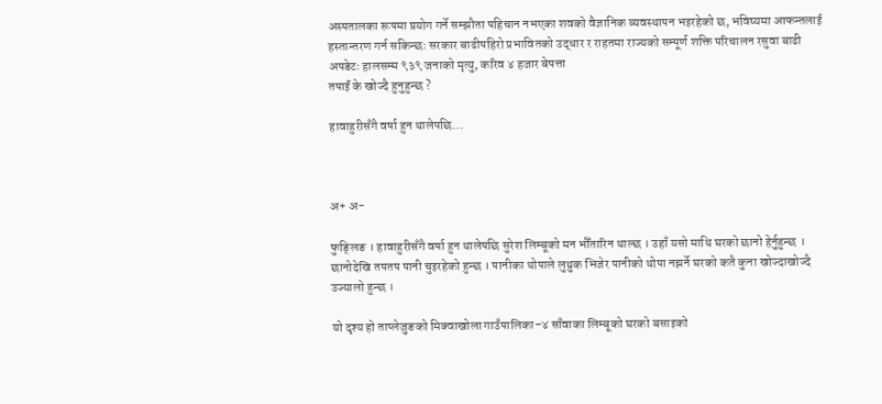अस्पतालका रूपमा प्रयोग गर्ने सम्झौता पहिचान नभएका शवको वैज्ञानिक व्यवस्थापन भइरहेको छ, भविष्यमा आफन्तलाई हस्तान्तरण गर्न सकिन्छः सरकार बाढीपहिरो प्रभावितको उद्धार र राहतमा राज्यको सम्पूर्ण शक्ति परिचालन रसुवा बाढी अपडेटः हालसम्म ९३९ जनाको मृत्यु, करिव ४ हजार बेपत्ता
तपाईं के खोज्दै हुनुहुन्छ ?

हावाहुरीसँगै वर्षा हुन थालेपछि…



अ+ अ-

फुङ्लिङ । हावाहुरीसँगै वर्षा हुन थालेपछि सुरेश लिम्बूको मन भौँतारिन थाल्छ । उहाँ यसो माथि घरको छानो हेर्नुहुन्छ । छानोदेखि तपतप पानी चुइरहेको हुन्छ । पानीका थोपाले लुथ्रुक भिजेर पानीको थोपा नझर्ने घरको कतै कुना खोज्दाखोज्दै उज्यालो हुन्छ ।

यो दृश्य हो ताप्लेजुङको मिक्वाखोला गाउँपालिका–४ साँवाका लिम्बूको घरको बसाइको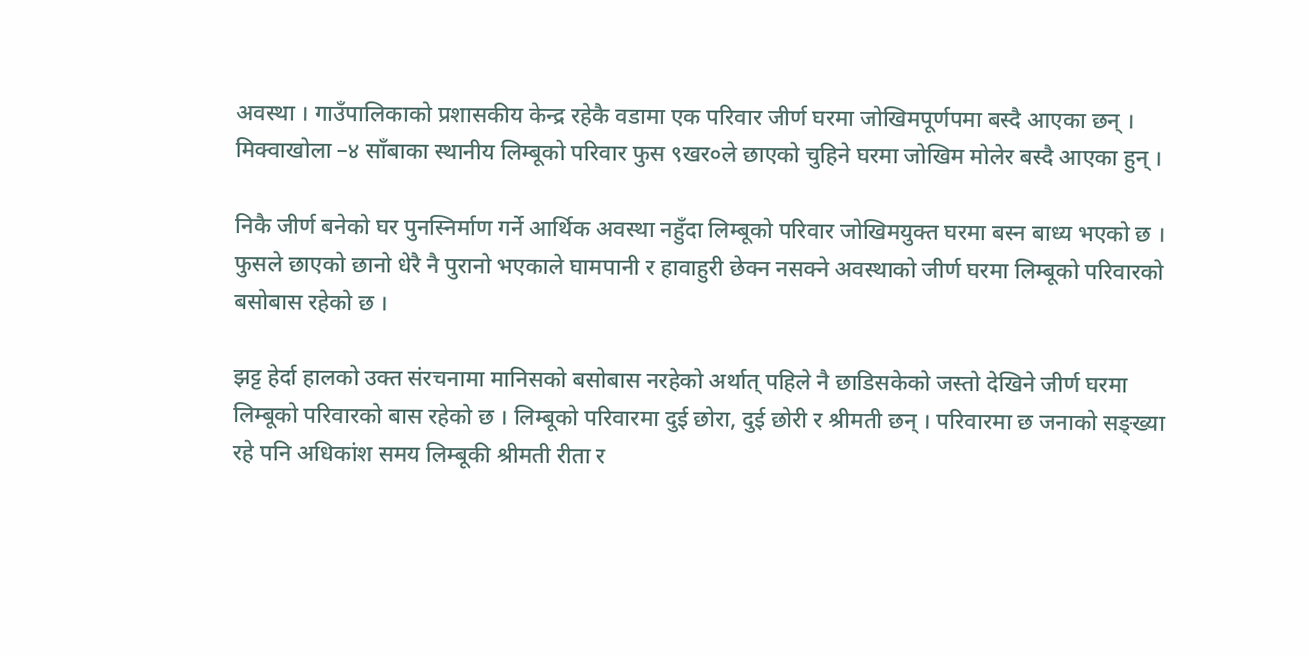अवस्था । गाउँपालिकाको प्रशासकीय केन्द्र रहेकै वडामा एक परिवार जीर्ण घरमा जोखिमपूर्णपमा बस्दै आएका छन् । मिक्वाखोला –४ साँबाका स्थानीय लिम्बूको परिवार फुस ९खर०ले छाएको चुहिने घरमा जोखिम मोलेर बस्दै आएका हुन् ।

निकै जीर्ण बनेको घर पुनस्निर्माण गर्ने आर्थिक अवस्था नहुँदा लिम्बूको परिवार जोखिमयुक्त घरमा बस्न बाध्य भएको छ । फुसले छाएको छानो धेरै नै पुरानो भएकाले घामपानी र हावाहुरी छेक्न नसक्ने अवस्थाको जीर्ण घरमा लिम्बूको परिवारको बसोबास रहेको छ ।

झट्ट हेर्दा हालको उक्त संरचनामा मानिसको बसोबास नरहेको अर्थात् पहिले नै छाडिसकेको जस्तो देखिने जीर्ण घरमा लिम्बूको परिवारको बास रहेको छ । लिम्बूको परिवारमा दुई छोरा, दुई छोरी र श्रीमती छन् । परिवारमा छ जनाको सङ्ख्या रहे पनि अधिकांश समय लिम्बूकी श्रीमती रीता र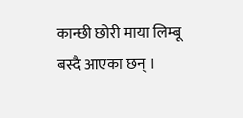कान्छी छोरी माया लिम्बू बस्दै आएका छन् ।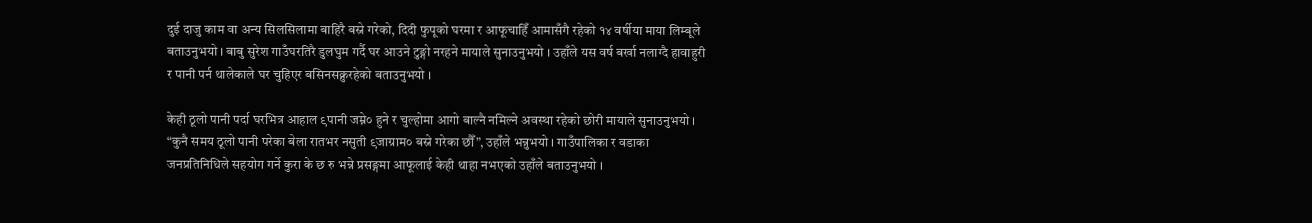दुई दाजु काम वा अन्य सिलसिलामा बाहिरै बस्ने गरेको, दिदी फुपूको घरमा र आफूचाहिँ आमासँगै रहेको १४ वर्षीया माया लिम्बूले बताउनुभयो । बाबु सुरेश गाउँघरतिरै डुलघुम गर्दै घर आउने टुङ्गो नरहने मायाले सुनाउनुभयो । उहाँले यस वर्ष बर्खा नलाग्दै हावाहुरी र पानी पर्न थालेकाले घर चुहिएर बसिनसक्नुरहेको बताउनुभयो ।

केही ठूलो पानी पर्दा घरभित्र आहाल ९पानी जम्ने० हुने र चुल्होमा आगो बाल्नै नमिल्ने अवस्था रहेको छोरी मायाले सुनाउनुभयो । “कुनै समय ठूलो पानी परेका बेला रातभर नसुती ९जाग्राम० बस्ने गरेका छौँ”, उहाँले भन्नुभयो । गाउँपालिका र वडाका जनप्रतिनिधिले सहयोग गर्ने कुरा के छ रु भन्ने प्रसङ्गमा आफूलाई केही थाहा नभएको उहाँले बताउनुभयो ।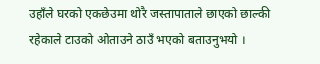उहाँले घरको एकछेउमा थोरै जस्तापाताले छाएको छाल्की रहेकाले टाउको ओताउने ठाउँ भएको बताउनुभयो ।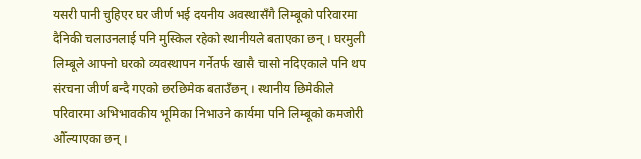यसरी पानी चुहिएर घर जीर्ण भई दयनीय अवस्थासँगै लिम्बूको परिवारमा दैनिकी चलाउनलाई पनि मुस्किल रहेको स्थानीयले बताएका छन् । घरमुली लिम्बूले आफ्नो घरको व्यवस्थापन गर्नेतर्फ खासै चासो नदिएकाले पनि थप संरचना जीर्ण बन्दै गएको छरछिमेक बताउँछन् । स्थानीय छिमेकीले परिवारमा अभिभावकीय भूमिका निभाउने कार्यमा पनि लिम्बूको कमजोरी औँल्याएका छन् ।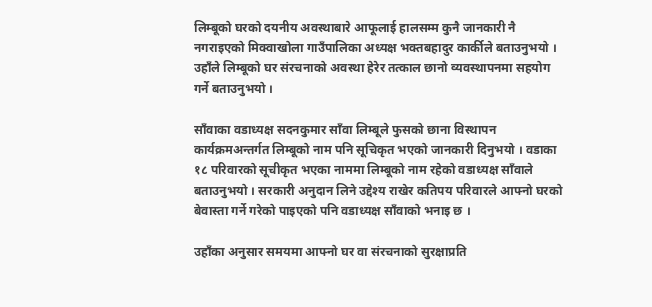लिम्बूको घरको दयनीय अवस्थाबारे आफूलाई हालसम्म कुनै जानकारी नै नगराइएको मिक्वाखोला गाउँपालिका अध्यक्ष भक्तबहादुर कार्कीले बताउनुभयो । उहाँले लिम्बूको घर संरचनाको अवस्था हेरेर तत्काल छानो व्यवस्थापनमा सहयोग गर्ने बताउनुभयो ।

साँवाका वडाध्यक्ष सदनकुमार साँवा लिम्बूले फुसको छाना विस्थापन कार्यक्रमअन्तर्गत लिम्बूको नाम पनि सूचिकृत भएको जानकारी दिनुभयो । वडाका १८ परिवारको सूचीकृत भएका नाममा लिम्बूको नाम रहेको वडाध्यक्ष साँवाले बताउनुभयो । सरकारी अनुदान लिने उद्देश्य राखेर कतिपय परिवारले आफ्नो घरको बेवास्ता गर्ने गरेको पाइएको पनि वडाध्यक्ष साँवाको भनाइ छ ।

उहाँका अनुसार समयमा आफ्नो घर वा संरचनाको सुरक्षाप्रति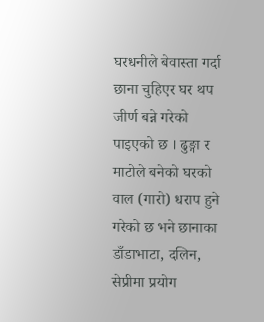घरधनीले बेवास्ता गर्दा छाना चुहिएर घर थप जीर्ण बन्ने गरेको पाइएको छ । ढुङ्गा र माटोले बनेको घरको वाल (गारो) धराप हुने गरेको छ भने छानाका डाँडाभाटा, दलिन, सेप्रीमा प्रयोग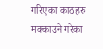गरिएका काठहरु मक्काउने गरेका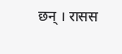छन् । रासस